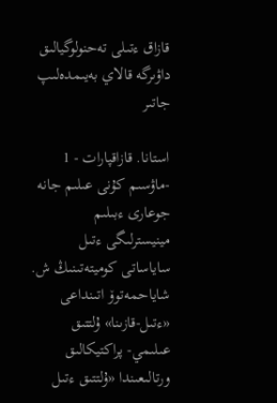قازاق ءتىلى تەحنولوگيالىق داۋىرگە قالاي بەيىمدەلىپ جاتىر

استانا. قازاقپارات - 1 -ماۋسىم كۇنى عىلىم جانە جوعارى ءبىلىم مينيسترلىگى ءتىل ساياساتى كوميتەتىنىڭ ش. شاياحمەتوۆ اتىنداعى «ءتىل-قازىنا» ۇلتتىق عىلىمي- پراكتيكالىق ورتالىعىندا «ۇلتتىق ءتىل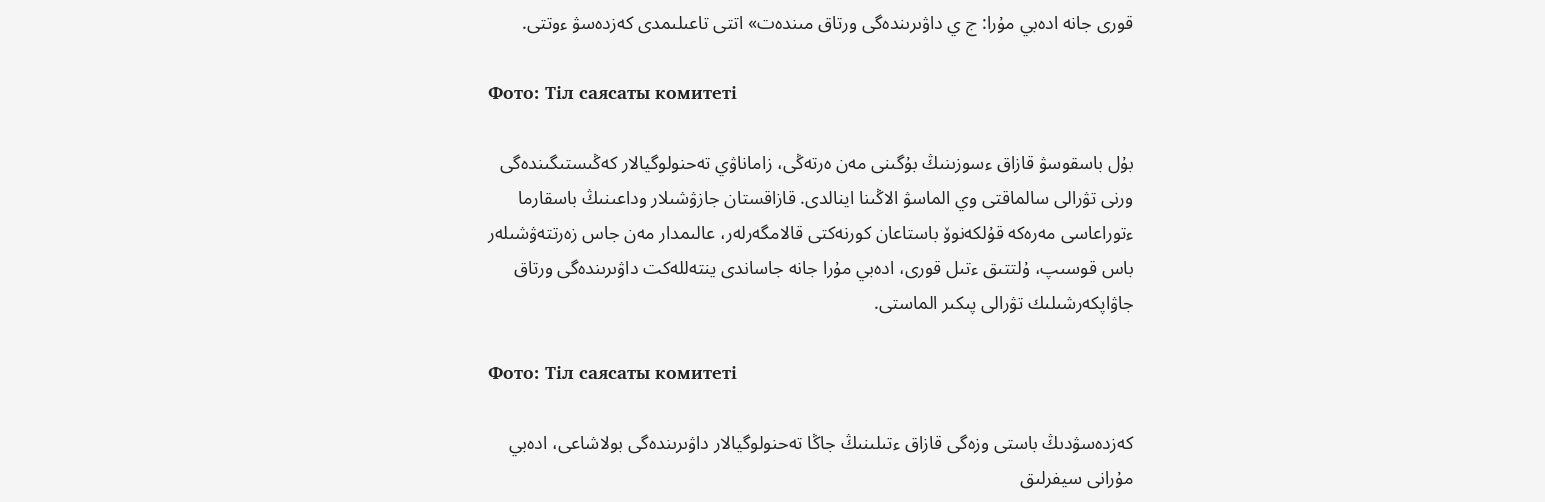قورى جانە ادەبي مۇرا: ج ي داۋىرىندەگى ورتاق مىندەت» اتتى تاعىلىمدى كەزدەسۋ ءوتتى.

Фото: Тіл саясаты комитеті

بۇل باسقوسۋ قازاق ءسوزىنىڭ بۇگىنى مەن ەرتەڭى، زاماناۋي تەحنولوگيالار كەڭىستىگىندەگى ورنى تۋرالى سالماقتى وي الماسۋ الاڭىنا اينالدى. قازاقستان جازۋشىلار وداعىنىڭ باسقارما ءتوراعاسى مەرەكە قۇلكەنوۆ باستاعان كورنەكتى قالامگەرلەر، عالىمدار مەن جاس زەرتتەۋشىلەر باس قوسىپ، ۇلتتىق ءتىل قورى، ادەبي مۇرا جانە جاساندى ينتەللەكت داۋىرىندەگى ورتاق جاۋاپكەرشىلىك تۋرالى پىكىر الماستى.

Фото: Тіл саясаты комитеті

كەزدەسۋدىڭ باستى وزەگى قازاق ءتىلىنىڭ جاڭا تەحنولوگيالار داۋىرىندەگى بولاشاعى، ادەبي مۇرانى سيفرلىق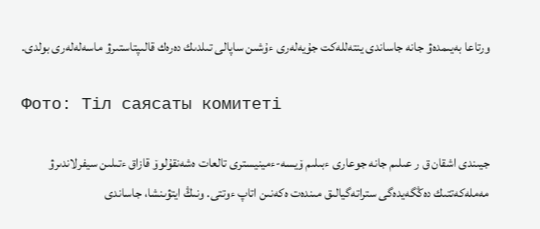ورتاعا بەيىمدەۋ جانە جاساندى ينتەللەكت جۇيەلەرى ءۇشىن ساپالى تىلدىك دەرەك قالىپتاستىرۋ ماسەلەلەرى بولدى.

Фото: Тіл саясаты комитеті

جيىندى اشقان ق ر عىلىم جانە جوعارى ءبىلىم ۆيسە-ءمينيسترى تالعات ەشەنقۇلوۆ قازاق ءتىلىن سيفرلاندىرۋ مەملەكەتتىك دەڭگەيدەگى ستراتەگيالىق مىندەت ەكەنىن اتاپ ءوتتى. ونىڭ ايتۋىنشا، جاساندى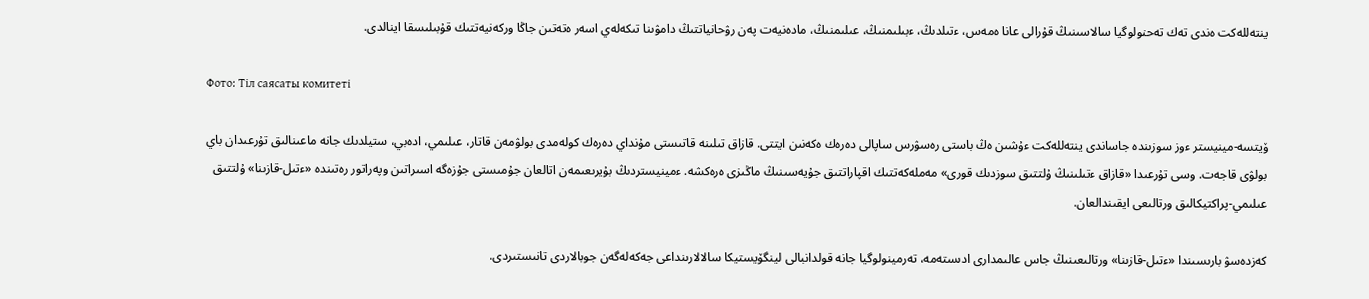ينتەللەكت ەندى تەك تەحنولوگيا سالاسىنىڭ قۇرالى عانا ەمەس، ءتىلدىڭ، ءبىلىمنىڭ، عىلىمنىڭ، مادەنيەت پەن رۋحانياتتىڭ دامۋىنا تىكەلەي اسەر ەتەتىن جاڭا وركەنيەتتىك قۇبىلىسقا اينالدى.

Фото: Тіл саясаты комитеті

ۆيتسە-مينيستر ءوز سوزىندە جاساندى ينتەللەكت ءۇشىن ەڭ باستى رەسۋرس ساپالى دەرەك ەكەنىن ايتتى. قازاق تىلىنە قاتىستى مۇنداي دەرەك كولەمدى بولۋمەن قاتار، عىلىمي، ادەبي، ستيلدىك جانە ماعىنالىق تۇرعىدان باي بولۋى قاجەت. وسى تۇرعىدا «قازاق ءتىلىنىڭ ۇلتتىق سوزدىك قورى» مەملەكەتتىك اقپاراتتىق جۇيەسىنىڭ ماڭىزى ەرەكشە. ءمينيستردىڭ بۇيرىعىمەن اتالعان جۇمىستى جۇزەگە اسىراتىن وپەراتور رەتىندە «ءتىل-قازىنا» ۇلتتىق عىلىمي-پراكتيكالىق ورتالىعى ايقىندالعان.

كەزدەسۋ بارىسىندا «ءتىل-قازىنا» ورتالىعىنىڭ جاس عالىمدارى ادىستەمە، تەرمينولوگيا جانە قولدانبالى لينگۆيستيكا سالالارىنداعى جەكەلەگەن جوبالاردى تانىستىردى.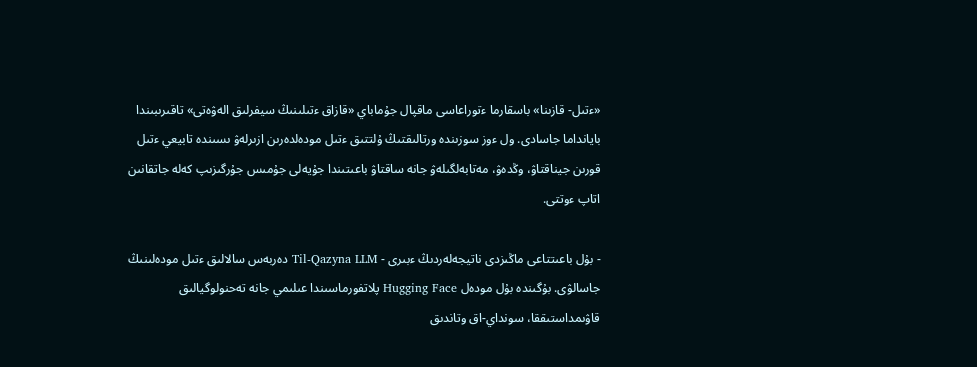«ءتىل- قازىنا» باسقارما ءتوراعاسى ماقپال جۇماباي «قازاق ءتىلىنىڭ سيفرلىق الەۋەتى» تاقىرىبىندا بايانداما جاسادى. ول ءوز سوزىندە ورتالىقتىڭ ۇلتتىق ءتىل مودەلدەرىن ازىرلەۋ ىسىندە تابيعي ءتىل قورىن جيناقتاۋ، وڭدەۋ، مەتابەلگىلەۋ جانە ساقتاۋ باعىتىندا جۇيەلى جۇمىس جۇرگىزىپ كەلە جاتقانىن اتاپ ءوتتى.

- بۇل باعىتتاعى ماڭىزدى ناتيجەلەردىڭ ءبىرى - Til-Qazyna LLM دەربەس سالالىق ءتىل مودەلىنىڭ جاسالۋى. بۇگىندە بۇل مودەل Hugging Face پلاتفورماسىندا عىلىمي جانە تەحنولوگيالىق قاۋىمداستىققا، سونداي-اق وتاندىق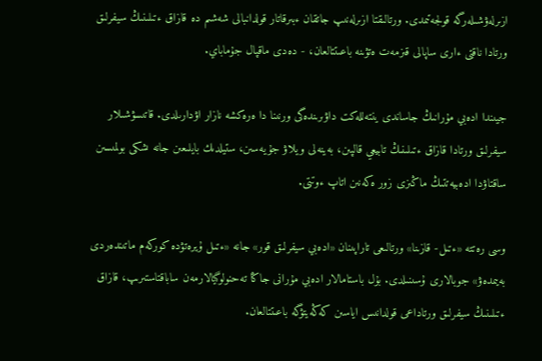ازىرلەۋشىلەرگە قولجەتىمدى. ورتالىقتا ازىرلەنىپ جاتقان ءبىرقاتار قولدانبالى شەشىم دە قازاق ءتىلىنىڭ سيفرلىق ورتادا ناقتى ءارى ساپالى قىزمەت ەتۋىنە باعىتتالعان، - دەدى ماقپال جۇماباي.

جيىندا ادەبي مۇرانىڭ جاساندى ينتەللەكت داۋىرىندەگى ورنىنا دا ەرەكشە نازار اۋدارىلدى. قاتىسۋشىلار سيفرلىق ورتادا قازاق ءتىلىنىڭ تابيعي قالپىن، بەينەلى ويلاۋ جۇيەسىن، ستيلدىك بايلىعىن جانە ىشكى بولمىسىن ساقتاۋدا ادەبيەتتىڭ ماڭىزى زور ەكەنىن اتاپ ءوتتى.

وسى رەتتە «ءتىل- قازىنا» ورتالىعى تاراپىنان «ادەبي سيفرلىق قور» جانە «ءتىل ۇيرەتۋدە كوركەم ماتىندەردى بەيىمدەۋ» جوبالارى ۇسىنىلدى. بۇل باستامالار ادەبي مۇرانى جاڭا تەحنولوگيالارمەن ساباقتاستىرىپ، قازاق ءتىلىنىڭ سيفرلىق ورتاداعى قولدانىس اياسىن كەڭەيتۋگە باعىتتالعان.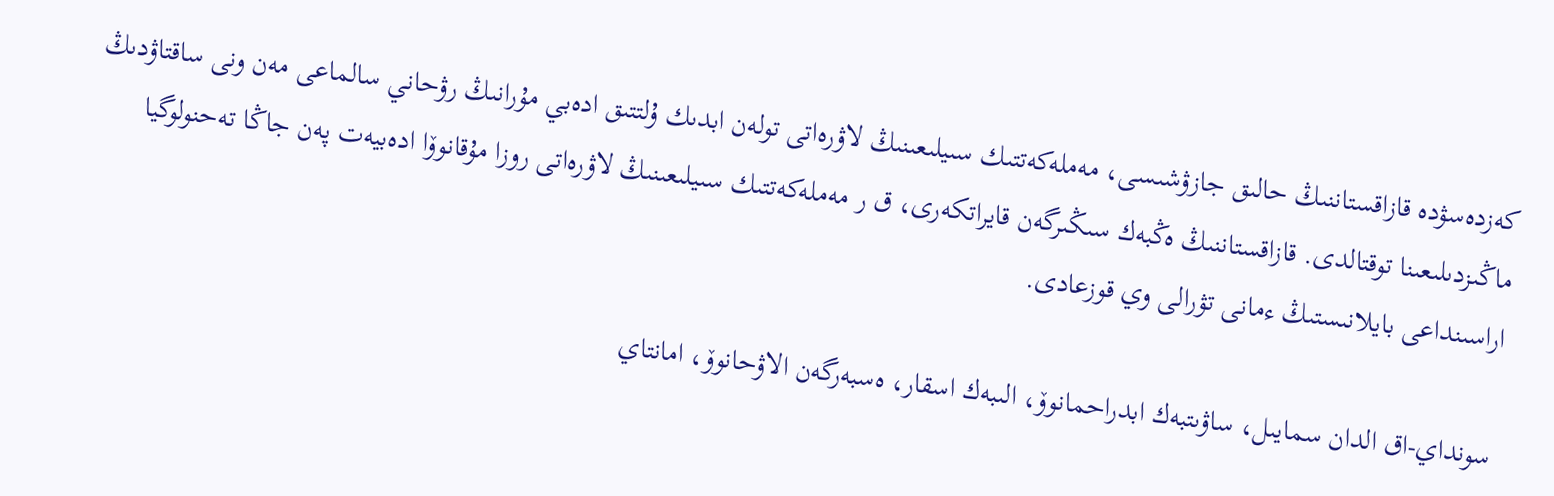كەزدەسۋدە قازاقستاننىڭ حالىق جازۋشىسى، مەملەكەتتىك سىيلىعىنىڭ لاۋرەاتى تولەن ابدىك ۇلتتىق ادەبي مۇرانىڭ رۋحاني سالماعى مەن ونى ساقتاۋدىڭ ماڭىزدىلىعىنا توقتالدى. قازاقستاننىڭ ەڭبەك سىڭىرگەن قايراتكەرى، ق ر مەملەكەتتىك سىيلىعىنىڭ لاۋرەاتى روزا مۇقانوۆا ادەبيەت پەن جاڭا تەحنولوگيا اراسىنداعى بايلانىستىڭ ءمانى تۋرالى وي قوزعادى.

سونداي-اق الدان سمايىل، ساۋىتبەك ابدراحمانوۆ، الىبەك اسقار، ەسبەرگەن الاۋحانوۆ، امانتاي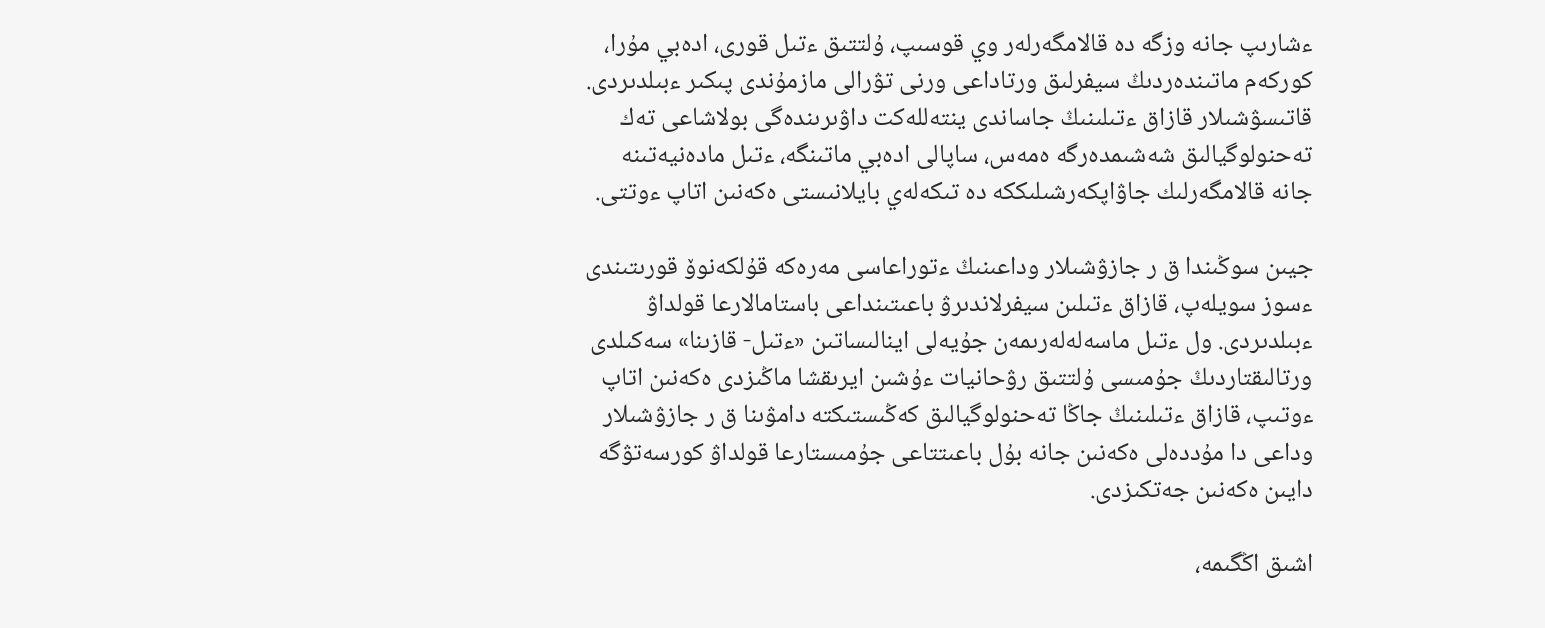ءشارىپ جانە وزگە دە قالامگەرلەر وي قوسىپ، ۇلتتىق ءتىل قورى، ادەبي مۇرا، كوركەم ماتىندەردىڭ سيفرلىق ورتاداعى ورنى تۋرالى مازمۇندى پىكىر ءبىلدىردى. قاتىسۋشىلار قازاق ءتىلىنىڭ جاساندى ينتەللەكت داۋىرىندەگى بولاشاعى تەك تەحنولوگيالىق شەشىمدەرگە ەمەس، ساپالى ادەبي ماتىنگە، ءتىل مادەنيەتىنە جانە قالامگەرلىك جاۋاپكەرشىلىككە دە تىكەلەي بايلانىستى ەكەنىن اتاپ ءوتتى.

جيىن سوڭىندا ق ر جازۋشىلار وداعىنىڭ ءتوراعاسى مەرەكە قۇلكەنوۆ قورىتىندى ءسوز سويلەپ، قازاق ءتىلىن سيفرلاندىرۋ باعىتىنداعى باستامالارعا قولداۋ ءبىلدىردى. ول ءتىل ماسەلەلەرىمەن جۇيەلى اينالىساتىن «ءتىل- قازىنا» سەكىلدى ورتالىقتاردىڭ جۇمىسى ۇلتتىق رۋحانيات ءۇشىن ايرىقشا ماڭىزدى ەكەنىن اتاپ ءوتىپ، قازاق ءتىلىنىڭ جاڭا تەحنولوگيالىق كەڭىستىكتە دامۋىنا ق ر جازۋشىلار وداعى دا مۇددەلى ەكەنىن جانە بۇل باعىتتاعى جۇمىستارعا قولداۋ كورسەتۋگە دايىن ەكەنىن جەتكىزدى.

اشىق اڭگىمە،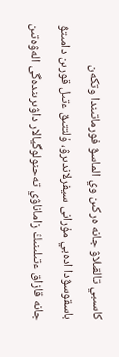كاسىبي تالقىلاۋ جانە ەركىن وي الماسۋ فورماتىندا وتكەن باسقوسۋدا ادەبي مۇرانى سيفرلاندىرۋ، ۇلتتىق ءتىل قورىن دامىتۋ جانە قازاق ءتىلىنىڭ زاماناۋي تەحنولوگيالار داۋىرىندەگى الەۋەتىن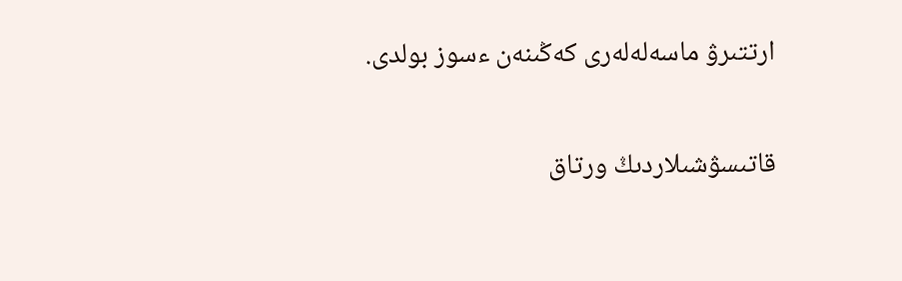ارتتىرۋ ماسەلەلەرى كەڭىنەن ءسوز بولدى.

قاتىسۋشىلاردىڭ ورتاق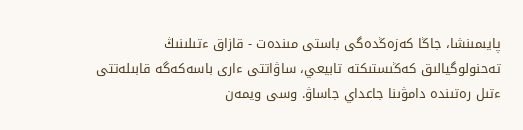پايىمىنشا، جاڭا كەزەڭدەگى باستى مىندەت - قازاق ءتىلىنىڭ تەحنولوگيالىق كەڭىستىكتە تابيعي، ساۋاتتى ءارى باسەكەگە قابىلەتتى ءتىل رەتىندە دامۋىنا جاعداي جاساۋ. وسى ويمەن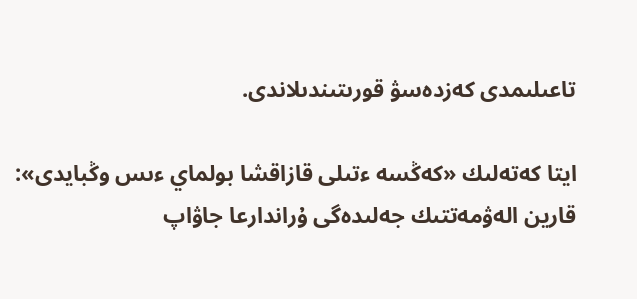تاعىلىمدى كەزدەسۋ قورىتىندىلاندى.

ايتا كەتەلىك «كەڭسە ءتىلى قازاقشا بولماي ءىس وڭبايدى»: قارين الەۋمەتتىك جەلىدەگى ۇراندارعا جاۋاپ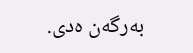بەرگەن ەدى.